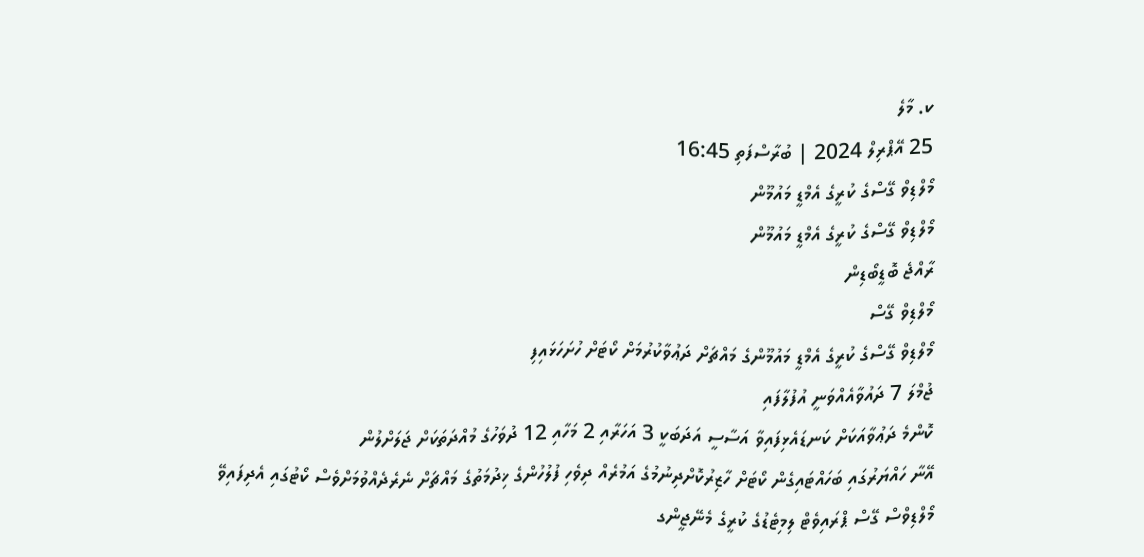ކ. މާލެ
25 އޭޕްރިލް 2024 | ބުރާސްފަތި 16:45
މޯލްޑިވް ގޭސްގެ ކުރީގެ އެމްޑީ މައުމޫން
މޯލްޑިވް ގޭސްގެ ކުރީގެ އެމްޑީ މައުމޫން
ރާއްޖެ ބޮޑީބޯޑިން
މޯލްޑިވް ގޭސް
މޯލްޑިވް ގޭސްގެ ކުރީގެ އެމްޑީ މައުމޫންގެ މައްޗަށް ދަޢުވާކުރުމަށް ކޯޓަށް ހުށަހަޅައިފި
ޖުމްލަ 7 ދައުވާއެއްވަނީ އުފުލާފައި
ކޮންމެ ދަޢުވާއަކަށް ކަނޑައެޅިފައިވާ އަސާސީ އަދަބަކީ 3 އަހަރާއި 2 މަހާއި 12 ދުވަހުގެ މުއްދަތަކަށް ޖަލަށްލުން
އޭނާ ހައްޔަރުގައި ބަހައްޓައިގެން ކޯޓަށް ހާޒިރުކޮށްދިނުމުގެ އަމުރެއް ދިވެހި ފުލުހުންގެ ޚިދުމަތުގެ މައްޗަށް ނެރެދެއްވުމަށްވެސް ކޯޓުގައި އެދިފައިވޭ
މޯލްޑިވްސް ގޭސް ޕްރައިވެޓް ލިމިޓެޑުގެ ކުރީގެ މެނޭޖީންގ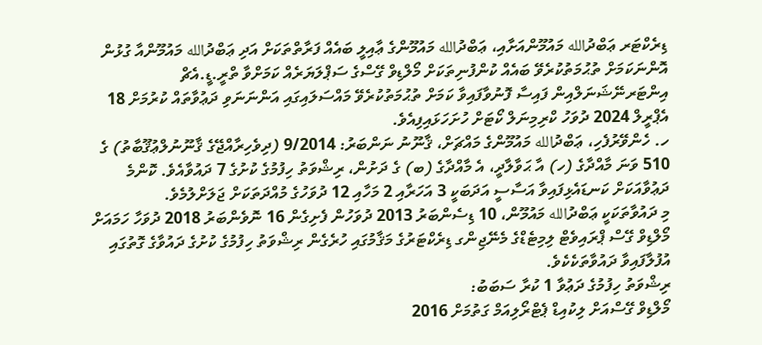ޑިރެކްޓަރ ޢަބްދުالله މައުމޫންއަށާއި، ޢަބްދުالله މައުމޫންގެ ޢާއިލީ ބައެއް ފަރާތްތަކަށް އަދި ޢަބްދުالله މައުމޫންއާ ގުޅުން އޮންނަކަމަށް ތުޙުމަތުކުރެވޭ ބައެއް ކުންފުނިތަކަށް މޯލްޑިވް ގޭސްގެ ސަޕްލަޔަރެއް ކަމަށްވާ ތްރީ.ޑީ.އެޗް އިންޓަރނޭޝަނަލްއިން ފައިސާ ފޮނުވާފައިވާ ކަމަށް ތުޙުމަތުކުރެވޭ މައްސަލައިގައި އަންނަނަވި ދަޢުވާތައް ކުރުމަށް 18 އެޕްރީލް 2024 ދުވަހު ކްރިމިނަލް ކޯޓަށް ހުށަހަޅައިފިއެވެ.
ހ. ހެންވޭރުފެހި، ޢަބްދުالله މައުމޫންގެ މައްޗަށް، ޤާނޫނު ނަންބަރު: 9/2014 (ދިވެހިރާއްޖޭގެ ޤާނޫނުލްޢުޤޫބާތު) ގެ 510 ވަނަ މާއްދާގެ (ހ) އާ ޙަވާލާދީ، އެ މާއްދާގެ (ބ) ގެ ދަށުން، ރިޝްވަތު ހިފުމުގެ ކުށުގެ 7 ދައުވާއެވެ. ކޮންމެ ދަޢުވާއަކަށް ކަނޑައެޅިފައިވާ އަސާސީ އަދަބަކީ 3 އަހަރާއި 2 މަހާއި 12 ދުވަހުގެ މުއްދަތަކަށް ޖަލަށްލުމެވެ.
މި ދައުވާތަކަކީ ޢަބްދުالله މައުމޫން، 10 ޑިސެންބަރު 2013 ދުވަހުން ފެށިގެން 16 ނޮވެންބަރު 2018 ދުވަހާ ހަމައަށް މޯލްޑިވް ގޭސް ޕްރައިވެޓް ލިމިޓެޑްގެ މެނޭޖިންގ ޑިރެކްޓަރުގެ މަޤާމުގައި ހުރެގެން ރިޝްވަތު ހިފުމުގެ ކުށުގެ ދައުވާގެ ގޮތުގައި އުފުލާފައިވާ ދައުވާތަކެކެވެ.
ރިޝްވަތު ހިފުމުގެ ދަޢުވާ 1 ކުރާ ސަބަބު:
މޯލްޑިވް ގޭސްއަށް ލިކުއިޑް ޕެޓްރޯލިއަމް ގަތުމަށް 2016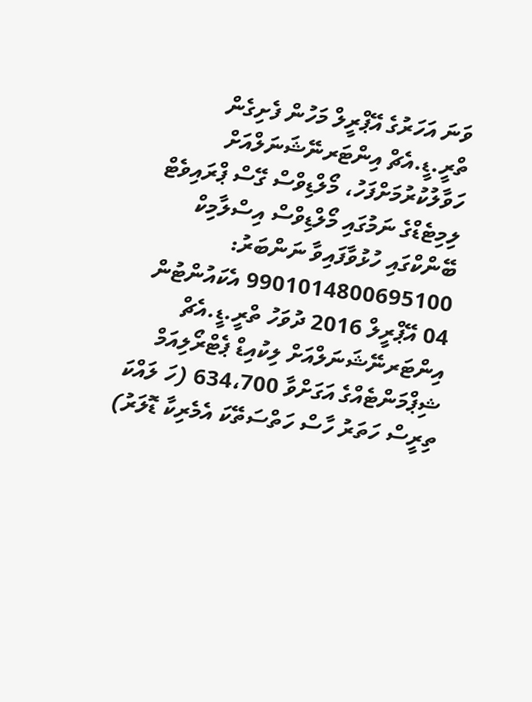ވަނަ އަހަރުގެ އޭޕްރީލް މަހުން ފެށިގެން ތްރީ.ޑީ.އެޗް އިންޓަރނޭޝަނަލްއަށް ހަވާލުކުރުމަށްފަހު، މޯލްޑިވްސް ގޭސް ޕްރައިވެޓް ލިމިޓެޑްގެ ނަމުގައި މޯލްޑިވްސް އިސްލާމިކް ބޭންކްގައި ހުޅުވާފައިވާ ނަންބަރު: 9901014800695100 އެކައުންޓުން 04 އޭޕްރީލް 2016 ދުވަހު ތްރީ.ޑީ.އެޗް އިންޓަރނޭޝަނަލްއަށް ލިކުއިޑް ޕެޓްރޯލިއަމް ޝިޕްމަންޓެއްގެ އަގަށްވާ 634،700 (ހަ ލައްކަ ތިރީސް ހަތަރު ހާސް ހަތްސަތޭކަ އެމެރިކާ ޑޮލަރު)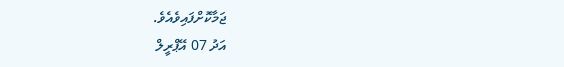ޖަމާކޮށްފައިވެއެވެ.
އަދު 07 އޭޕްރީލް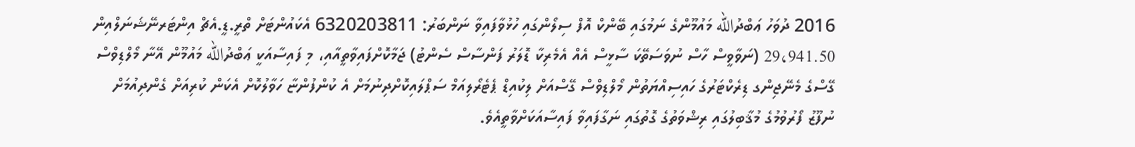2016 ދުވަހު ޢަބްދުالله މައުމޫންގެ ނަމުގައި ބޭންކް އޮފް ސިލޯންގައި ހުޅުވާފައިވާ ނަންބަރު: 6320203811 އެކައުންޓަށް ތްރީ.ޑީ.އެޗް އިންޓަރނޭޝަނަލްއިން 29،941.50 (ނަވާވީސް ހާސް ނުވަސަތޭކަ ސާޅީސް އެއް އެމެރިކާ ޑޮލަރު ފަންސާސް ސެންޓު) ޖަމާކޮށްފައިވާތީއާއި، މި ފައިސާއަކީ ޢަބްދުالله މައުމޫން އޭނާ މޯލްޑިވްސް ގޭސްގެ މެނޭޖިންގ ޑިރެކްޓަރުގެ ހައިސިއްޔަތުން މޯލްޑިވްސް ގޭސްއަށް ލިކުއިޑް ޕެޓެރޯލިއަމް ސަޕްލައިކޮށްދިނުމަށް އެ ކުންފުންޏާ ހަވާލުކޮށް އެކަން ކުރިއަށް ގެންދިއުމަށް ނުފޫޒު ފޯރުވުމުގެ މުޤާބިލުގައި ރިޝްވަތުގެ ގޮތުގައި ނަގާފައިވާ ފައިސާއަކަށްވާތީއެވެ.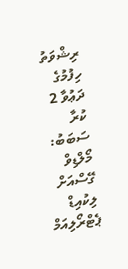ރިޝްވަތު ހިފުމުގެ ދަޢުވާ 2 ކުރާ ސަބަބު:
މޯލްޑިވް ގޭސްއަށް ލިކުއިޑް ޕެޓްރޯލިއަމް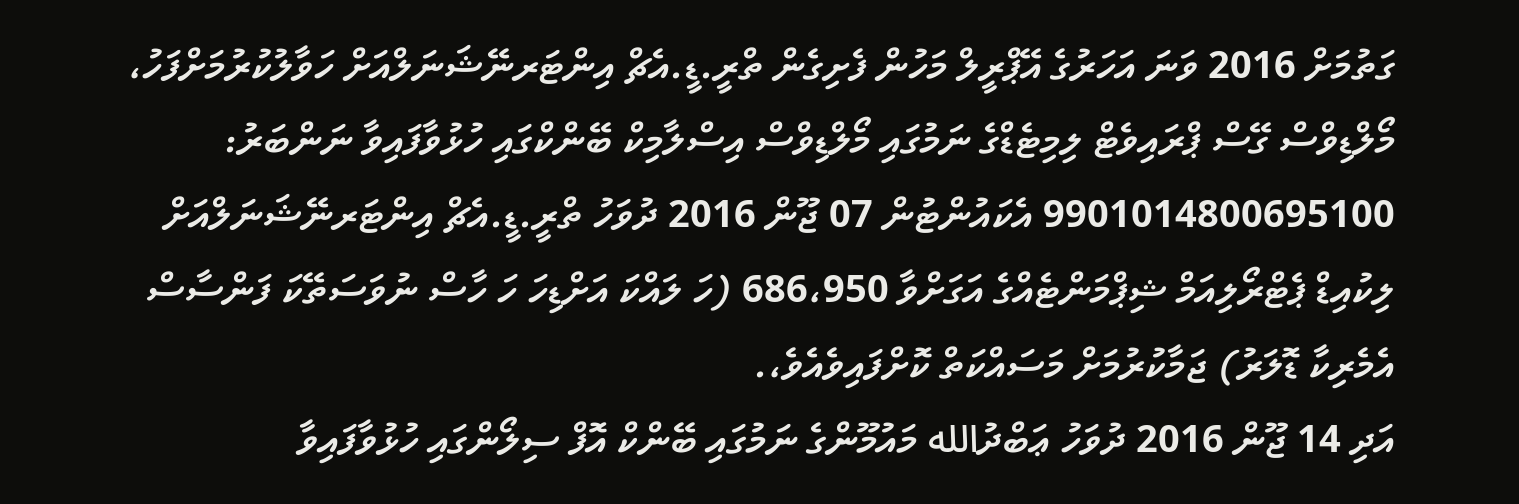ގަތުމަށް 2016 ވަނަ އަހަރުގެ އޭޕްރީލް މަހުން ފެށިގެން ތްރީ.ޑީ.އެޗް އިންޓަރނޭޝަނަލްއަށް ހަވާލުކުރުމަށްފަހު، މޯލްޑިވްސް ގޭސް ޕްރައިވެޓް ލިމިޓެޑްގެ ނަމުގައި މޯލްޑިވްސް އިސްލާމިކް ބޭންކްގައި ހުޅުވާފައިވާ ނަންބަރު: 9901014800695100 އެކައުންޓުން 07 ޖޫން 2016 ދުވަހު ތްރީ.ޑީ.އެޗް އިންޓަރނޭޝަނަލްއަށް ލިކުއިޑް ޕެޓްރޯލިއަމް ޝިޕްމަންޓެއްގެ އަގަށްވާ 686،950 (ހަ ލައްކަ އަށްޑިހަ ހަ ހާސް ނުވަސަތޭކަ ފަންސާސް އެމެރިކާ ޑޮލަރު) ޖަމާކުރުމަށް މަސައްކަތް ކޮށްފައިވެއެވެ،.
އަދި 14 ޖޫން 2016 ދުވަހު ޢަބްދުالله މައުމޫންގެ ނަމުގައި ބޭންކް އޮފް ސިލޯންގައި ހުޅުވާފައިވާ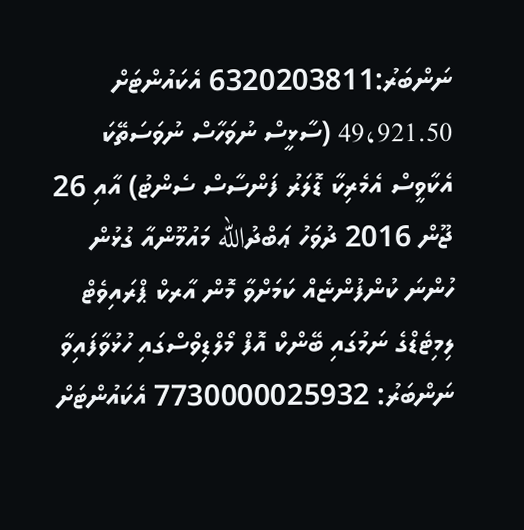ނަންބަރު:6320203811 އެކައުންޓަށް 49،921.50 (ސާޅީސް ނުވަހާސް ނުވަސަތޭކަ އެކާވީސް އެމެރިކާ ޑޮލަރު ފަންސާސް ސެންޓު) އާއި 26 ޖޫން 2016 ދުވަހު ޢަބްދުالله މައުމޫންއާ ގުޅުން ހުންނަ ކުންފުންޏެއް ކަމަށްވާ މޮން އާރކް ޕްރައިވެޓް ލިމިޓެޑްގެ ނަމުގައި ބޭންކް އޮފް މޯލްޑިވްސްގައި ހުޅުވާފައިވާ ނަންބަރު: 7730000025932 އެކައުންޓަށް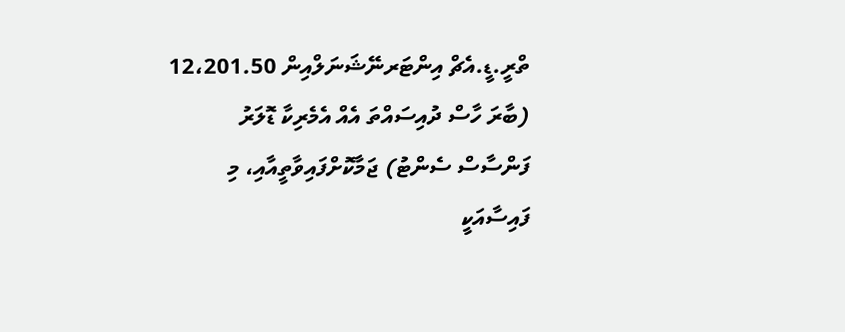ތްރީ.ޑީ.އެޗް އިންޓަރނޭޝަނަލްއިން 12،201.50 (ބާރަ ހާސް ދުއިސައްތަ އެއް އެމެރިކާ ޑޮލަރު ފަންސާސް ސެންޓު) ޖަމާކޮށްފައިވާތީއާއި، މި ފައިސާއަކީ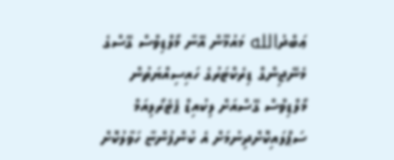ޢަބްދުالله މައުމޫން އޭނާ މޯލްޑިވްސް ގޭސްގެ މެނޭޖިންގް ޑިރެކްޓަރުގެ ހައިސިއްޔަތުން މޯލްޑިވްސް ގޭސްއަށް ލިކުއިޑް ޕެޓެރޯލިއަމް ސަޕްލައިކޮށްދިނުމަށް އެ ކުންފުންޏާ ހަވާލުކޮށް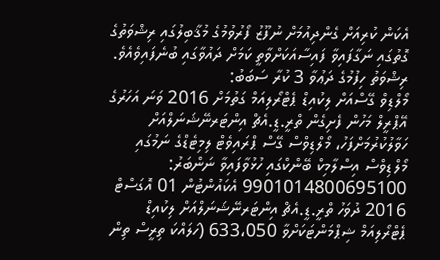އެކަން ކުރިއަށް ގެންދިއުމަށް ނުފޫޒު ފޯރުވުމުގެ މުޤާބިލުގައި ރިޝްވަތުގެ ގޮތުގައި ނަގާފައިވާ ފައިސާއަކަށްވާތީ ކަމަށް ދައުވާގައި ބުނެފައިވެއެވެ.
ރިޝްވަތު ހިފުމުގެ ދަޢުވާ 3 ކުރާ ސަބަބު:
މޯލްޑިވް ގޭސްއަށް ލިކުއިޑް ޕެޓްރޯލިއަމް ގަތުމަށް 2016 ވަނަ އަހަރުގެ އޭޕްރީލް މަހުން ފެށިގެން ތްރީ.ޑީ.އެޗް އިންޓަރނޭޝަނަލްއަށް ހަވާލުކުރުމަށްފަހު، މޯލްޑިވްސް ގޭސް ޕްރައިވެޓް ލިމިޓެޑްގެ ނަމުގައި މޯލްޑިވްސް އިސްލާމިކް ބޭންކްގައި ހުޅުވާފައިވާ ނަންބަރު: 9901014800695100 އެކައުންޓުން 01 އޮގަސްޓް 2016 ދުވަހު ތްރީ.ޑީ.އެޗް އިންޓަރނޭޝަނަލްއަށް ލިކުއިޑް ޕެޓްރޯލިއަމް ޝިޕްމަންޓަކަށްވާ 633،050 (ހަލައްކަ ތިރީސް ތިން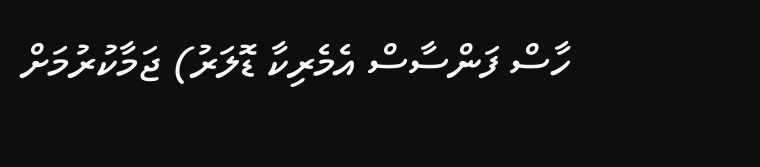ހާސް ފަންސާސް އެމެރިކާ ޑޮލަރު) ޖަމާކުރުމަށް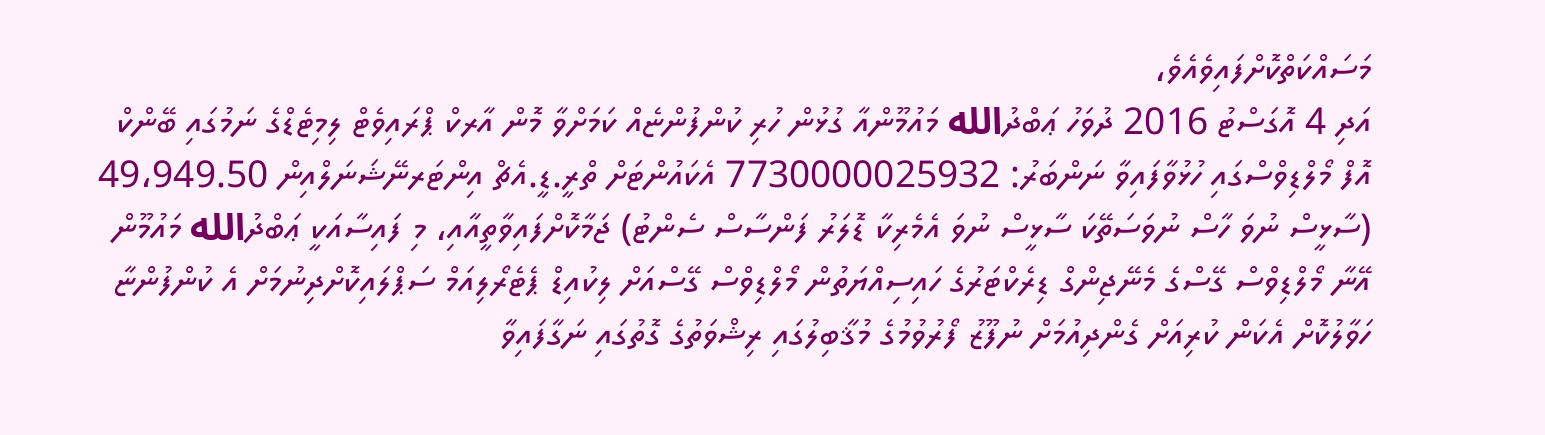މަސައްކަތްކޮށްފައިވެއެވެ،
އަދި 4 އޮގަސްޓު 2016 ދުވަހު ޢަބްދުالله މައުމޫންއާ ގުޅުން ހުރި ކުންފުންޏެއް ކަމަށްވާ މޮން އާރކް ޕްރައިވެޓް ލިމިޓެޑްގެ ނަމުގައި ބޭންކް އޮފް މޯލްޑިވްސްގައި ހުޅުވާފައިވާ ނަންބަރު: 7730000025932 އެކައުންޓަށް ތްރީ.ޑީ.އެޗް އިންޓަރނޭޝަނަލްއިން 49،949.50 (ސާޅީސް ނުވަ ހާސް ނުވަސަތޭކަ ސާޅީސް ނުވަ އެމެރިކާ ޑޮލަރު ފަންސާސް ސެންޓު) ޖަމާކޮށްފައިވާތީއާއި، މި ފައިސާއަކީ ޢަބްދުالله މައުމޫން އޭނާ މޯލްޑިވްސް ގޭސްގެ މެނޭޖިންގް ޑިރެކްޓަރުގެ ހައިސިއްޔަތުން މޯލްޑިވްސް ގޭސްއަށް ލިކުއިޑް ޕެޓެރޯލިއަމް ސަޕްލައިކޮށްދިނުމަށް އެ ކުންފުންޏާ ހަވާލުކޮށް އެކަން ކުރިއަށް ގެންދިއުމަށް ނުފޫޒު ފޯރުވުމުގެ މުޤާބިލުގައި ރިޝްވަތުގެ ގޮތުގައި ނަގާފައިވާ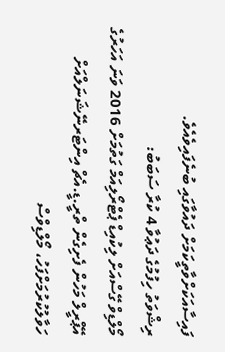ފައިސާއަކަށްވާތީކަމަށް ދައުވާގައި ބުނެފައިވެއެވެ.
ރިޝްވަތު ހިފުމުގެ ދަޢުވާ 4 ކުރާ ސަބަބު:
މޯލްޑިވް ގޭސްއަށް ލިކުއިޑް ޕެޓްރޯލިއަމް ގަތުމަށް 2016 ވަނަ އަހަރުގެ އޭޕްރީލް މަހުން ފެށިގެން ތްރީ.ޑީ.އެޗް އިންޓަރނޭޝަނަލްއަށް ހަވާލުކުރުމަށްފަހު، މޯލްޑިވްސް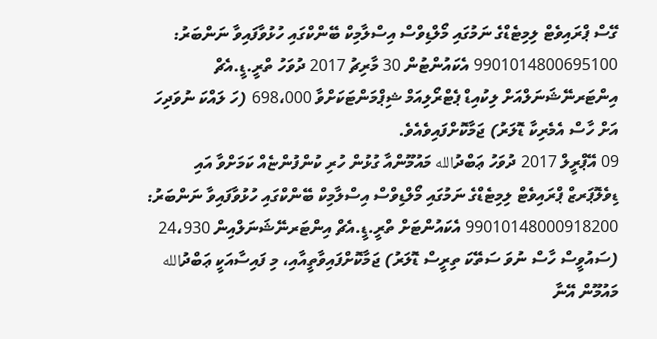ގޭސް ޕްރައިވެޓް ލިމިޓެޑްގެ ނަމުގައި މޯލްޑިވްސް އިސްލާމިކް ބޭންކްގައި ހުޅުވާފައިވާ ނަންބަރު: 9901014800695100 އެކައުންޓުން 30 މާރިޗު 2017 ދުވަހު ތްރީ.ޑީ.އެޗް އިންޓަރނޭޝަނަލްއަށް ލިކުއިޑް ޕެޓްރޯލިއަމް ޝިޕްމަންޓަކަށްވާ 698،000 (ހަ ލައްކަ ނުވަދިހަ އަށް ހާސް އެމެރިކާ ޑޮލަރު) ޖަމާކޮށްފައިވެއެވެ.
09 އޭޕްރީލް 2017 ދުވަހު ޢަބްދުالله މައުމޫންއާ ގުޅުން ހުރި ކުންފުންޏެއް ކަމަށްވާ އައި ޑިވެލޮޕަރޒް ޕްރައިވެޓް ލިމިޓެޑްގެ ނަމުގައި މޯލްޑިވްސް އިސްލާމިކް ބޭންކްގައި ހުޅުވާފައިވާ ނަންބަރު: 99010148000918200 އެކައުންޓަށް ތްރީ.ޑީ.އެޗް އިންޓަރނޭޝަނަލްއިން 24،930 (ސައުވީސް ހާސް ނުވަ ސަތޭކަ ތިރީސް ޑޮލަރު) ޖަމާކޮށްފައިވާތީއާއި، މި ފައިސާއަކީ ޢަބްދުالله މައުމޫން އޭނާ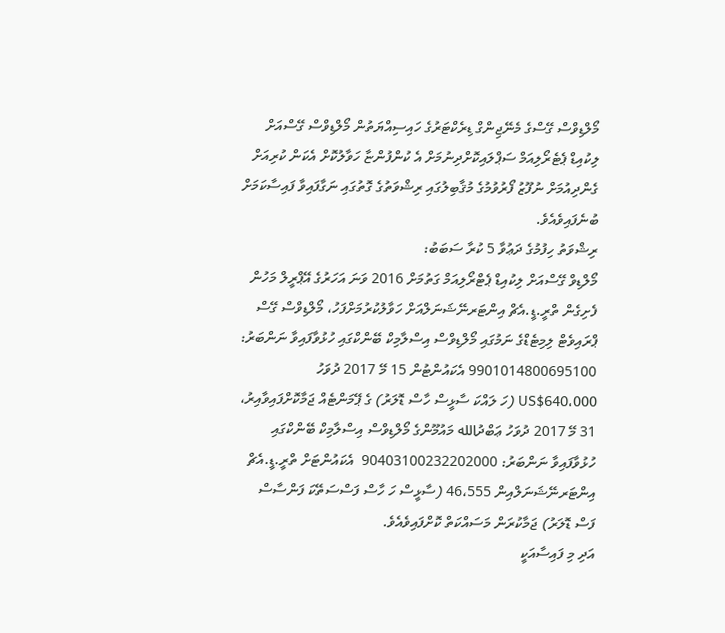މޯލްޑިވްސް ގޭސްގެ މެނޭޖިންގް ޑިރެކްޓަރުގެ ހައިސިއްޔަތުން މޯލްޑިވްސް ގޭސްއަށް ލިކުއިޑް ޕެޓެރޯލިއަމް ސަޕްލައިކޮށްދިނުމަށް އެ ކުންފުންޏާ ހަވާލުކޮށް އެކަން ކުރިއަށް ގެންދިއުމަށް ނުފޫޒު ފޯރުވުމުގެ މުޤާބިލުގައި ރިޝްވަތުގެ ގޮތުގައި ނަގާފައިވާ ފައިސާކަމަށް ބުނެފައިވެއެވެ.
ރިޝްވަތު ހިފުމުގެ ދަޢުވާ 5 ކުރާ ސަބަބު:
މޯލްޑިވް ގޭސްއަށް ލިކުއިޑް ޕެޓްރޯލިއަމް ގަތުމަށް 2016 ވަނަ އަހަރުގެ އޭޕްރީލް މަހުން ފެށިގެން ތްރީ.ޑީ.އެޗް އިންޓަރނޭޝަނަލްއަށް ހަވާލުކުރުމަށްފަހު، މޯލްޑިވްސް ގޭސް ޕްރައިވެޓް ލިމިޓެޑްގެ ނަމުގައި މޯލްޑިވްސް އިސްލާމިކް ބޭންކްގައި ހުޅުވާފައިވާ ނަންބަރު: 9901014800695100 އެކައުންޓުން 15 މޭ 2017 ދުވަހު US$640،000 (ހަ ލައްކަ ސާޅީސް ހާސް ޑޮލަރު) ގެ ޕޭމަންޓެއް ޖަމާކޮށްފައިވާއިރު، 31 މޭ 2017 ދުވަހު ޢަބްދުالله މައުމޫންގެ މޯލްޑިވްސް އިސްލާމިކް ބޭންކްގައި ހުޅުވާފައިވާ ނަންބަރު: 90403100232202000  އެކައުންޓަށް ތްރީ.ޑީ.އެޗް އިންޓަރނޭޝަނަލްއިން 46،555 (ސާޅީސް ހަ ހާސް ފަސްސަތޭކަ ފަންސާސް ފަސް ޑޮލަރު) ޖަމާކުރަން މަސައްކަތް ކޮށްފައިވެއެވެ.
އަދި މި ފައިސާއަކީ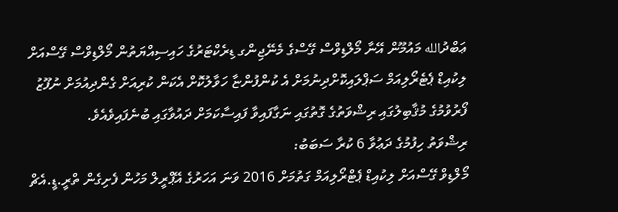ޢަބްދުالله މައުމޫން އޭނާ މޯލްޑިވްސް ގޭސްގެ މެނޭޖިންގ ޑިރެކްޓަރުގެ ހައިސިއްޔަތުން މޯލްޑިވްސް ގޭސްއަށް ލިކުއިޑް ޕެޓެރޯލިއަމް ސަޕްލައިކޮށްދިނުމަށް އެ ކުންފުންޏާ ހަވާލުކޮށް އެކަން ކުރިއަށް ގެންދިއުމަށް ނުފޫޒު ފޯރުވުމުގެ މުޤާބިލުގައި ރިޝްވަތުގެ ގޮތުގައި ނަގާފައިވާ ފައިސާކަމަށް ދައުވާގައި ބުނެފައިވެއެވެ.
ރިޝްވަތު ހިފުމުގެ ދަޢުވާ 6 ކުރާ ސަބަބު:
މޯލްޑިވް ގޭސްއަށް ލިކުއިޑް ޕެޓްރޯލިއަމް ގަތުމަށް 2016 ވަނަ އަހަރުގެ އޭޕްރީލް މަހުން ފެށިގެން ތްރީ.ޑީ.އެޗް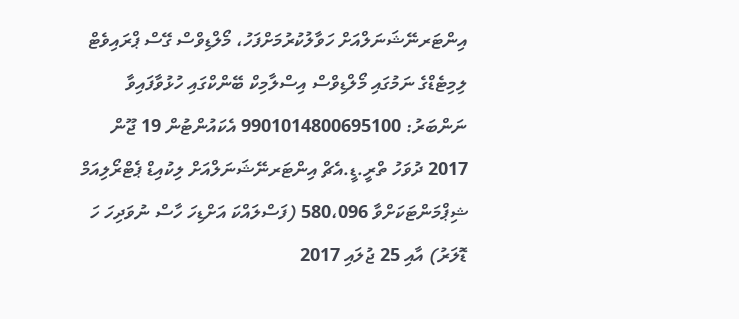އިންޓަރނޭޝަނަލްއަށް ހަވާލުކުރުމަށްފަހު، މޯލްޑިވްސް ގޭސް ޕްރައިވެޓް ލިމިޓެޑްގެ ނަމުގައި މޯލްޑިވްސް އިސްލާމިކް ބޭންކްގައި ހުޅުވާފައިވާ ނަންބަރު: 9901014800695100 އެކައުންޓުން 19 ޖޫން 2017 ދުވަހު ތްރީ.ޑީ.އެޗް އިންޓަރނޭޝަނަލްއަށް ލިކުއިޑް ޕެޓްރޯލިއަމް ޝިޕްމަންޓަކަށްވާ 580،096 (ފަސްލައްކަ އަށްޑިހަ ހާސް ނުވަދިހަ ހަ ޑޮލަރު) އާއި 25 ޖުލައި 2017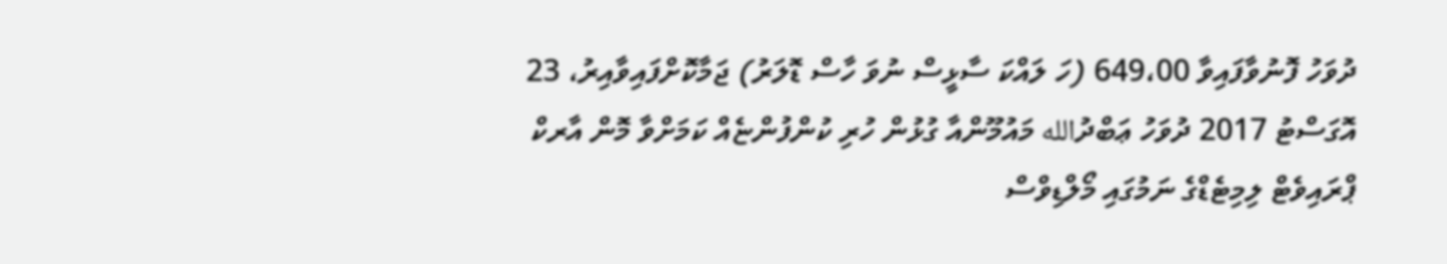ދުވަހު ފޮނުވާފައިވާ 649،00 (ހަ ލައްކަ ސާޅީސް ނުވަ ހާސް ޑޮލަރު) ޖަމާކޮށްފައިވާއިރު، 23 އޮގަސްޓު 2017 ދުވަހު ޢަބްދުالله މައުމޫންއާ ގުޅުން ހުރި ކުންފުންޏެއް ކަމަށްވާ މޮން އާރކް ޕްރައިވެޓް ލިމިޓެޑްގެ ނަމުގައި މޯލްޑިވްސް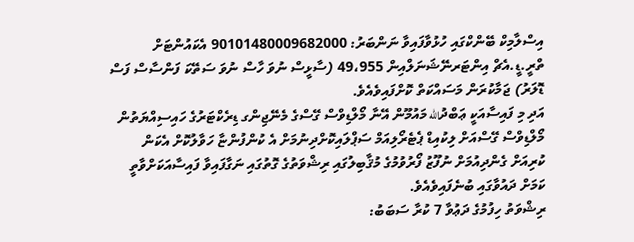އިސްލާމިކް ބޭންކްގައި ހުޅުވާފައިވާ ނަންބަރު: 90101480009682000 އެކައުންޓަށް ތްރީ.ޑީ.އެޗް އިންޓަރނޭޝަނަލްއިން 49،955 (ސާޅީސް ނުވަ ހާސް ނުވަ ސަތޭކަ ފަންސާސް ފަސް ޑޮލަރު) ޖަމާކުރަން މަސައްކަތް ކޮށްފައިވެއެވެ.
އަދި މި ފައިސާއަކީ ޢަބްދުالله މައުމޫން އޭނާ މޯލްޑިވްސް ގޭސްގެ މެނޭޖިންގ ޑިރެކްޓަރުގެ ހައިސިއްޔަތުން މޯލްޑިވްސް ގޭސްއަށް ލިކުއިޑް ޕެޓެރޯލިއަމް ސަޕްލައިކޮށްދިނުމަށް އެ ކުންފުންޏާ ހަވާލުކޮށް އެކަން ކުރިއަށް ގެންދިއުމަށް ނުފޫޒު ފޯރުވުމުގެ މުޤާބިލުގައި ރިޝްވަތުގެ ގޮތުގައި ނަގާފައިވާ ފައިސާއަކަށްވާތީ ކަމަށް ދައުވާގައި ބުނެފައިވެއެވެ.
ރިޝްވަތު ހިފުމުގެ ދަޢުވާ 7 ކުރާ ސަބަބު: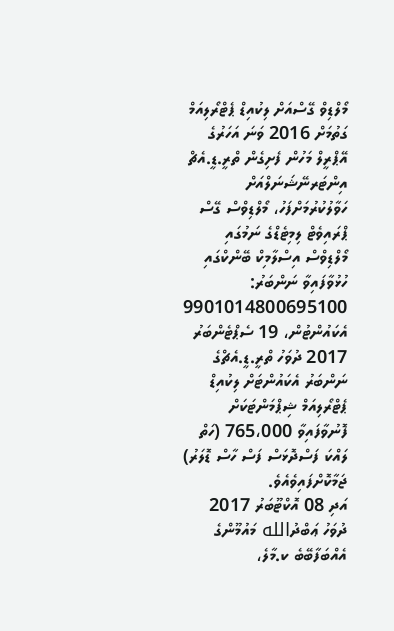މޯލްޑިވް ގޭސްއަށް ލިކުއިޑް ޕެޓްރޯލިއަމް ގަތުމަށް 2016 ވަނަ އަހަރުގެ އޭޕްރީލް މަހުން ފެށިގެން ތްރީ.ޑީ.އެޗް އިންޓަރނޭޝަނަލްއަށް ހަވާލުކުރުމަށްފަހު، މޯލްޑިވްސް ގޭސް ޕްރައިވެޓް ލިމިޓެޑްގެ ނަމުގައި މޯލްޑިވްސް އިސްލާމިކް ބޭންކްގައި ހުޅުވާފައިވާ ނަންބަރު: 9901014800695100 އެކައުންޓުން، 19 ސެޕްޓެންބަރު 2017 ދުވަހު ތްރީ.ޑީ.އެޗްގެ ނަންބަރު އެކައުންޓަށް ލިކުއިޑް ޕެޓްރޯލިއަމް ޝިޕްމަންޓަކަށް ފޮނުވާފައިވާ 765،000 (ހަތް ލައްކަ ފަސްދޮޅަސް ފަސް ހާސް ޑޮލަރު) ޖަމާކޮށްފައިވެއެވެ.
އަދި 08 އޮކްޓޫބަރު 2017 ދުވަހު ޢަބްދުالله މައުމޫންގެ އެއްބަފާބޭބެ ކ.މާލެ،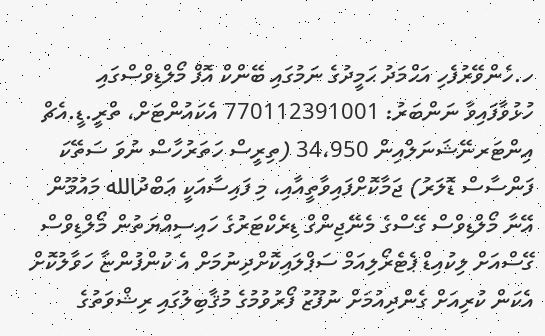ހ.ހެންވޭރުފެހި އަޙްމަދު ޙަމީދުގެ ނަމުގައި ބޭންކް އޮފް މޯލްޑިވްސްގައި ހުޅުވާފައިވާ ނަންބަރު: 770112391001 އެކައުންޓަށް، ތްރީ.ޑީ.އެޗް އިންޓަރނޭޝަނަލްއިން 34،950 (ތިރީސް ހަތަރުހާސް ނުވަ ސަތޭކަ ފަންސާސް ޑޮލަރު) ޖަމާކޮށްފައިވާތީއާއި، މި ފައިސާއަކީ ޢަބްދުالله މައުމޫން އޭނާ މޯލްޑިވްސް ގޭސްގެ މެނޭޖިންގް ޑިރެކްޓަރުގެ ހައިސިއްޔަތުން މޯލްޑިވްސް ގޭސްއަށް ލިކުއިޑް ޕެޓެރޯލިއަމް ސަޕްލައިކޮށްދިނުމަށް އެ ކުންފުންޏާ ހަވާލުކޮށް އެކަން ކުރިއަށް ގެންދިއުމަށް ނުފޫޒު ފޯރުވުމުގެ މުޤާބިލުގައި ރިޝްވަތުގެ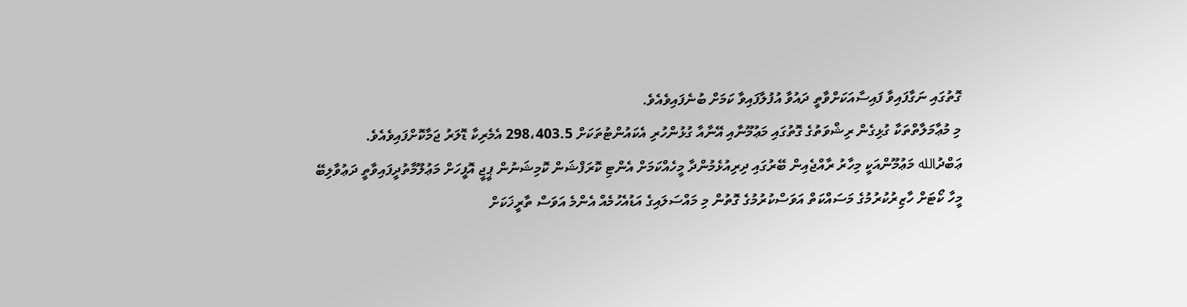ގޮތުގައި ނަގާފައިވާ ފައިސާއަކަށްވާތީ ދައުވާ އުފުލާފައިވާ ކަމަށް ބުނެފައިވެއެވެ.
މި މުޢާމަލާތްތަކާ ގުޅިގެން ރިޝްވަތުގެ ގޮތުގައި މަޢުމޫނާއި އޭނާއާ ގުޅުންހުރި އެކައުންޓުތަކަށް 298،403.5 އެމެރިކާ ޑޮލަރު ޖަމާކޮށްފައިވެއެވެ.
ޢަބްދުالله މަޢުމޫންއަކީ މިހާރު ރާއްޖެއިން ބޭރުގައި ދިރިއުޅެމުންދާ މީހެއްކަމަށް އެންޓި ކޮރަފްޝަން ކޮމިޝަނުން ޕީޖީ އޮފީހަށް މަޢުލޫމާތުދީފައިވާތީ ދަޢުވާލިބޭ މީހާ ކޯޓަށް ހާޒިރުކުރުމުގެ މަސައްކަތް އަވަސްކުރުމުގެ ގޮތުން މި މައްސަލައިގެ އަޑުއެހުމެއް އެންމެ އަވަސް ތާރީޚަކަށް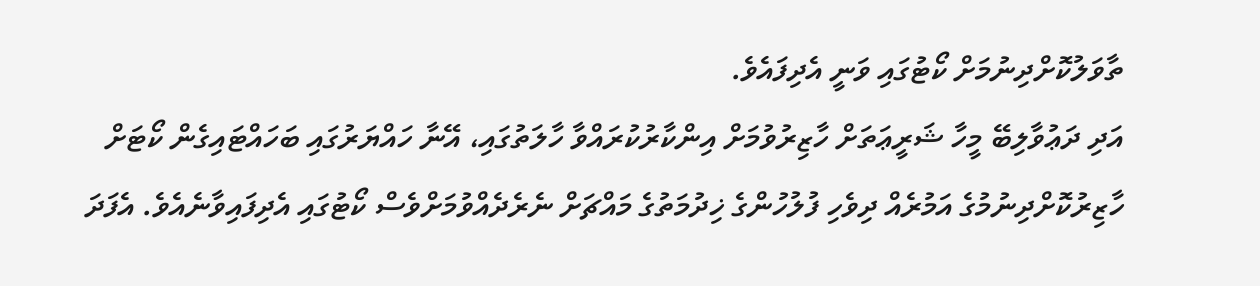ތާވަލުކޮށްދިނުމަށް ކޯޓުގައި ވަނީ އެދިފައެވެ.
އަދި ދަޢުވާލިބޭ މީހާ ޝަރީޢަތަށް ހާޒިރުވުމަށް އިންކާރުކުރައްވާ ހާލަތުގައި، އޭނާ ހައްޔަރުގައި ބަހައްޓައިގެން ކޯޓަށް ހާޒިރުކޮށްދިނުމުގެ އަމުރެއް ދިވެހި ފުލުހުންގެ ޚިދުމަތުގެ މައްޗަށް ނެރެދެއްވުމަށްވެސް ކޯޓުގައި އެދިފައިވާނެއެވެ. އެފަދަ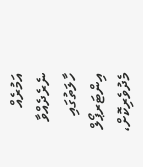އަމުރެއް ނެރެދެއްވާ ހާލަތުގައި އިންޓަރޕޯލް މެދުވެރިކޮށް،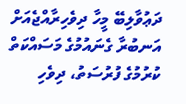ދަޢުވާލިބޭ މީހާ ދިވެހިރާއްޖެއަށް އަނބުރާ ގެނައުމުގެ މަސައްކަތް ކުރުމުގެ ފުރުސަތު، ދިވެހި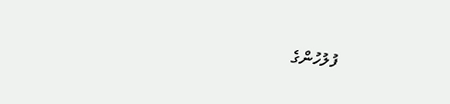ފުލުހުންގެ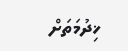ޚިދުމަތަށް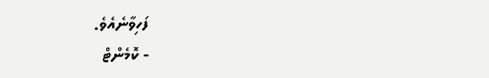ފަހިވާނެއެވެ.
- ކޮމެންޓް